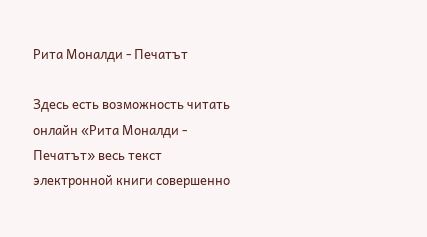Рита Моналди - Печатът

Здесь есть возможность читать онлайн «Рита Моналди - Печатът» весь текст электронной книги совершенно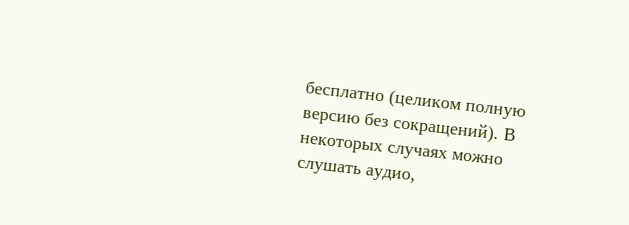бесплатно (целиком полную версию без сокращений). В некоторых случаях можно слушать аудио,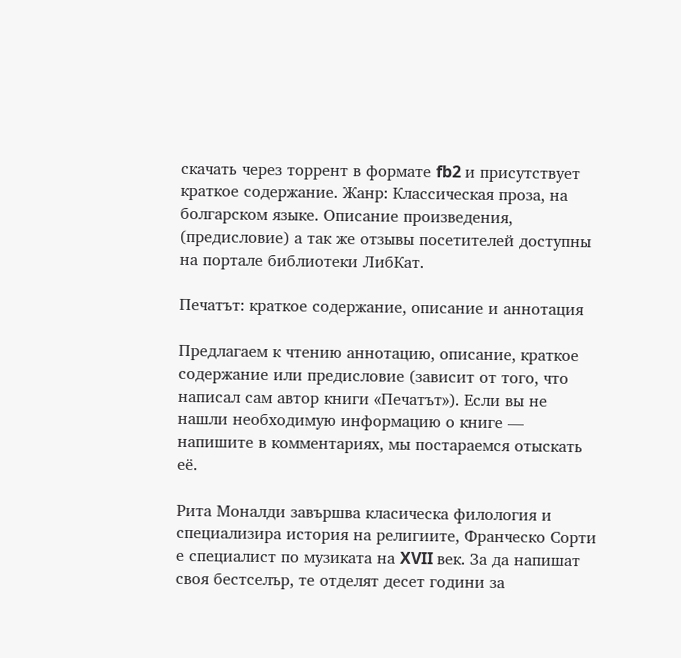скачать через торрент в формате fb2 и присутствует краткое содержание. Жанр: Классическая проза, на болгарском языке. Описание произведения, (предисловие) а так же отзывы посетителей доступны на портале библиотеки ЛибКат.

Печатът: краткое содержание, описание и аннотация

Предлагаем к чтению аннотацию, описание, краткое содержание или предисловие (зависит от того, что написал сам автор книги «Печатът»). Если вы не нашли необходимую информацию о книге — напишите в комментариях, мы постараемся отыскать её.

Рита Моналди завършва класическа филология и специализира история на религиите, Франческо Сорти е специалист по музиката на XVII век. За да напишат своя бестселър, те отделят десет години за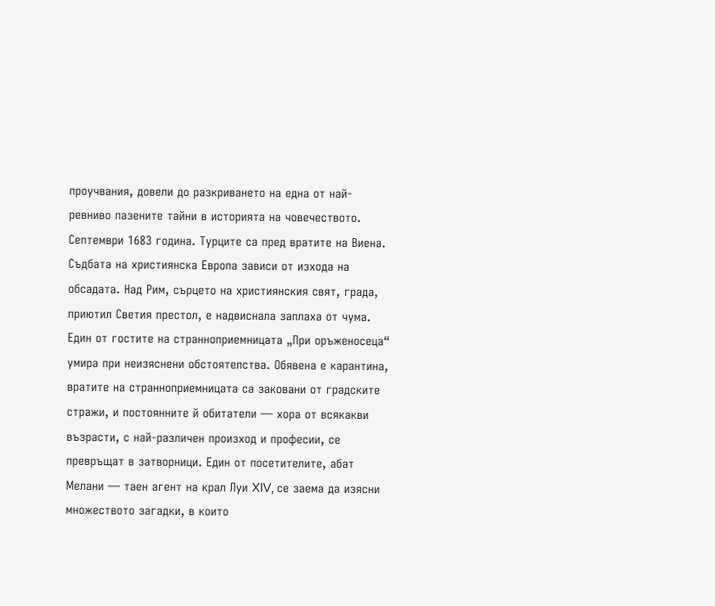проучвания, довели до разкриването на една от най-ревниво пазените тайни в историята на човечеството.
Септември 1683 година. Турците са пред вратите на Виена. Съдбата на християнска Европа зависи от изхода на обсадата. Над Рим, сърцето на християнския свят, града, приютил Светия престол, е надвиснала заплаха от чума.
Един от гостите на странноприемницата „При оръженосеца“ умира при неизяснени обстоятелства. Обявена е карантина, вратите на странноприемницата са заковани от градските стражи, и постоянните й обитатели — хора от всякакви възрасти, с най-различен произход и професии, се превръщат в затворници. Един от посетителите, абат Мелани — таен агент на крал Луи XIV, се заема да изясни множеството загадки, в които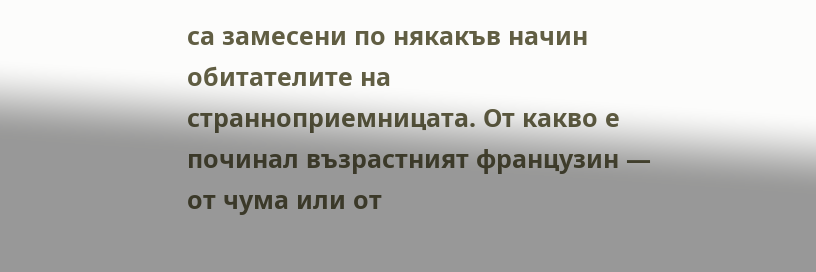са замесени по някакъв начин обитателите на странноприемницата. От какво е починал възрастният французин — от чума или от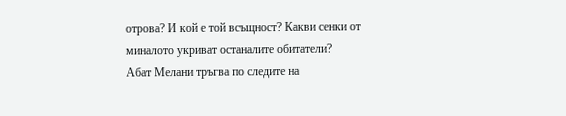отрова? И кой е той всъщност? Какви сенки от миналото укриват останалите обитатели?
Абат Мелани тръгва по следите на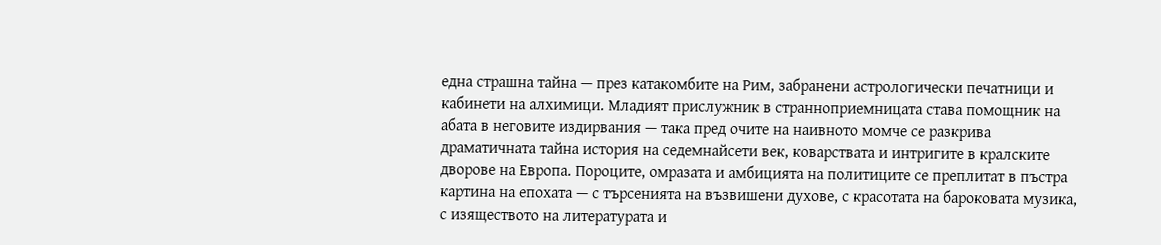една страшна тайна — през катакомбите на Рим, забранени астрологически печатници и кабинети на алхимици. Младият прислужник в странноприемницата става помощник на абата в неговите издирвания — така пред очите на наивното момче се разкрива драматичната тайна история на седемнайсети век, коварствата и интригите в кралските дворове на Европа. Пороците, омразата и амбицията на политиците се преплитат в пъстра картина на епохата — с търсенията на възвишени духове, с красотата на бароковата музика, с изяществото на литературата и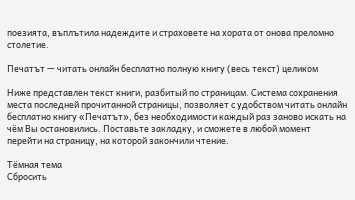поезията, въплътила надеждите и страховете на хората от онова преломно столетие.

Печатът — читать онлайн бесплатно полную книгу (весь текст) целиком

Ниже представлен текст книги, разбитый по страницам. Система сохранения места последней прочитанной страницы, позволяет с удобством читать онлайн бесплатно книгу «Печатът», без необходимости каждый раз заново искать на чём Вы остановились. Поставьте закладку, и сможете в любой момент перейти на страницу, на которой закончили чтение.

Тёмная тема
Сбросить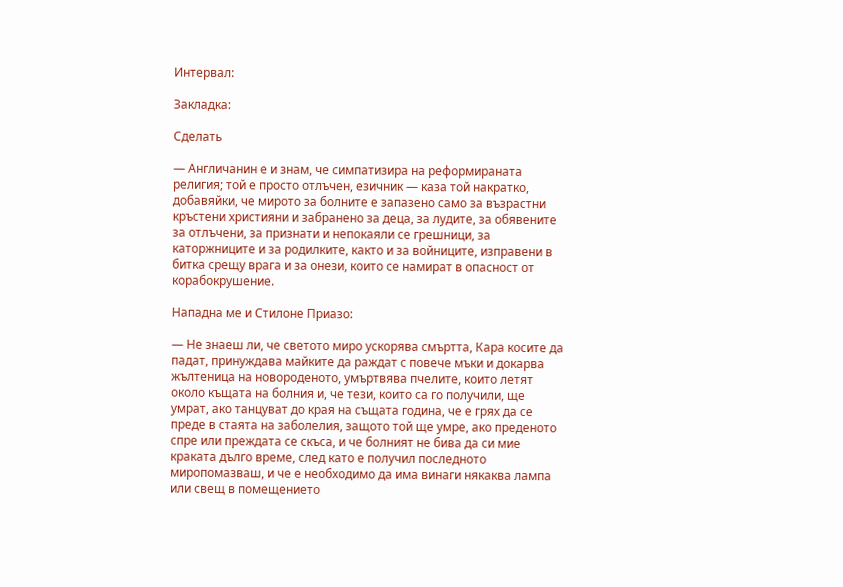Интервал:

Закладка:

Сделать

— Англичанин е и знам, че симпатизира на реформираната религия; той е просто отлъчен, езичник — каза той накратко, добавяйки, че мирото за болните е запазено само за възрастни кръстени християни и забранено за деца, за лудите, за обявените за отлъчени, за признати и непокаяли се грешници, за каторжниците и за родилките, както и за войниците, изправени в битка срещу врага и за онези, които се намират в опасност от корабокрушение.

Нападна ме и Стилоне Приазо:

— Не знаеш ли, че светото миро ускорява смъртта, Кара косите да падат, принуждава майките да раждат с повече мъки и докарва жълтеница на новороденото, умъртвява пчелите, които летят около къщата на болния и, че тези, които са го получили, ще умрат, ако танцуват до края на същата година, че е грях да се преде в стаята на заболелия, защото той ще умре, ако преденото спре или преждата се скъса, и че болният не бива да си мие краката дълго време, след като е получил последното миропомазваш, и че е необходимо да има винаги някаква лампа или свещ в помещението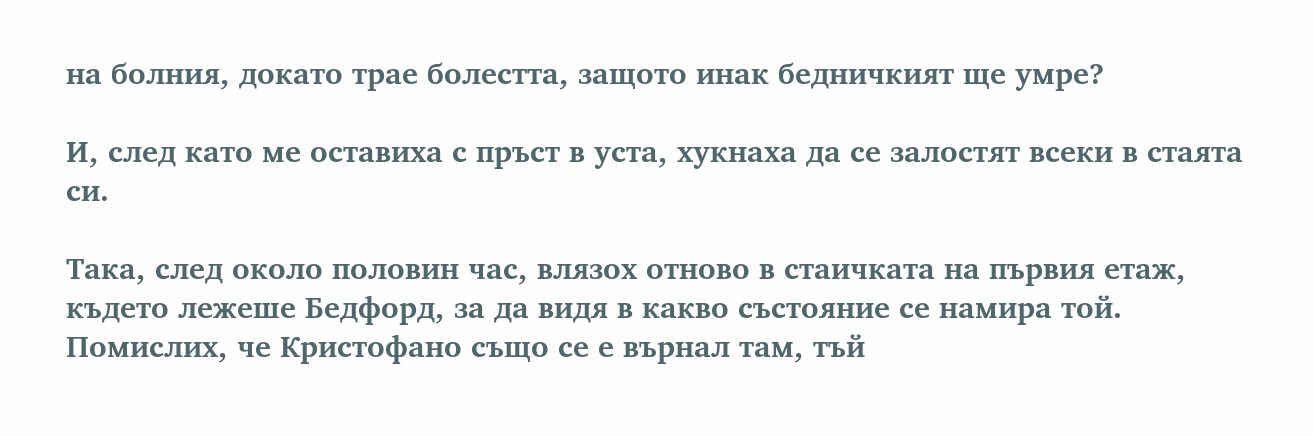на болния, докато трае болестта, защото инак бедничкият ще умре?

И, след като ме оставиха с пръст в уста, хукнаха да се залостят всеки в стаята си.

Така, след около половин час, влязох отново в стаичката на първия етаж, където лежеше Бедфорд, за да видя в какво състояние се намира той. Помислих, че Кристофано също се е върнал там, тъй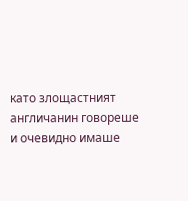като злощастният англичанин говореше и очевидно имаше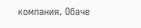компания. Обаче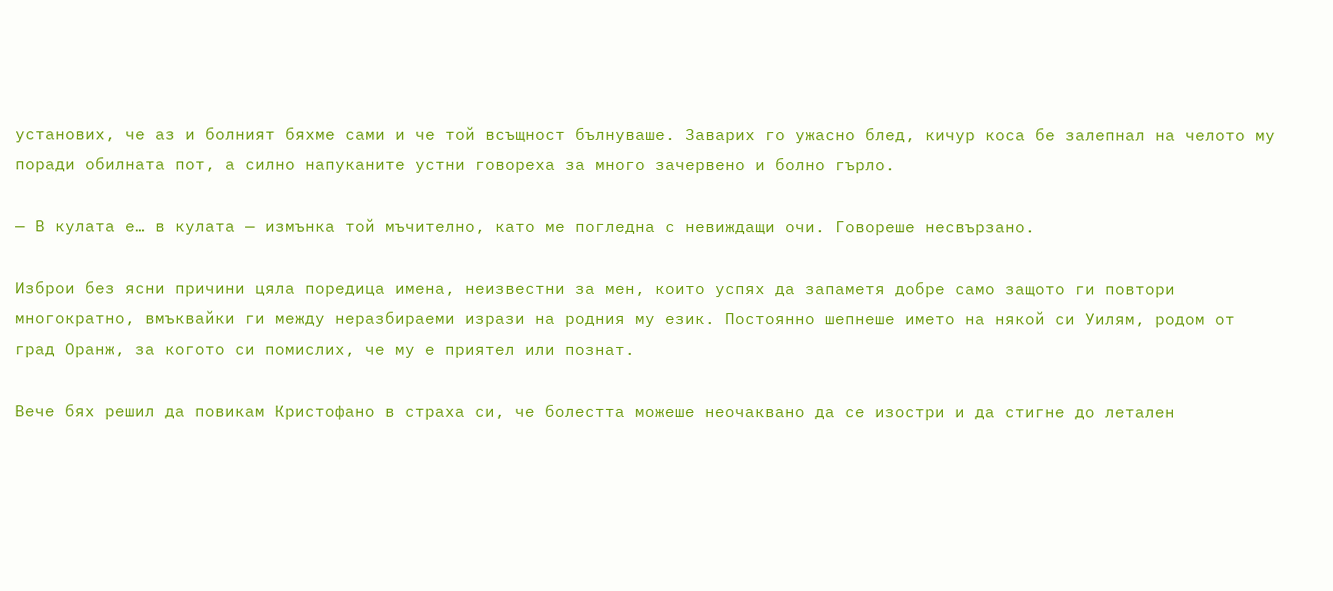установих, че аз и болният бяхме сами и че той всъщност бълнуваше. Заварих го ужасно блед, кичур коса бе залепнал на челото му поради обилната пот, а силно напуканите устни говореха за много зачервено и болно гърло.

— В кулата е… в кулата — измънка той мъчително, като ме погледна с невиждащи очи. Говореше несвързано.

Изброи без ясни причини цяла поредица имена, неизвестни за мен, които успях да запаметя добре само защото ги повтори многократно, вмъквайки ги между неразбираеми изрази на родния му език. Постоянно шепнеше името на някой си Уилям, родом от град Оранж, за когото си помислих, че му е приятел или познат.

Вече бях решил да повикам Кристофано в страха си, че болестта можеше неочаквано да се изостри и да стигне до летален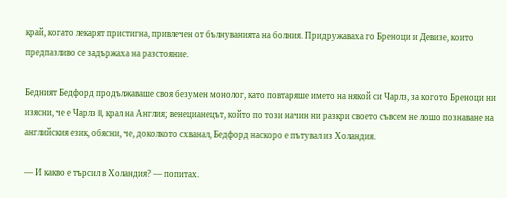край, когато лекарят пристигна, привлечен от бълнуванията на болния. Придружаваха го Бреноци и Девизе, които предпазливо се задържаха на разстояние.

Бедният Бедфорд продължаваше своя безумен монолог, като повтаряше името на някой си Чарлз, за когото Бреноци ни изясни, че е Чарлз II, крал на Англия; венецианецът, който по този начин ни разкри своето съвсем не лошо познаване на английския език, обясни, че, доколкото схванал, Бедфорд наскоро е пътувал из Холандия.

— И какво е търсил в Холандия? — попитах.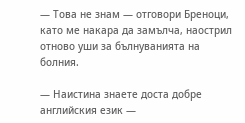— Това не знам — отговори Бреноци, като ме накара да замълча, наострил отново уши за бълнуванията на болния.

— Наистина знаете доста добре английския език —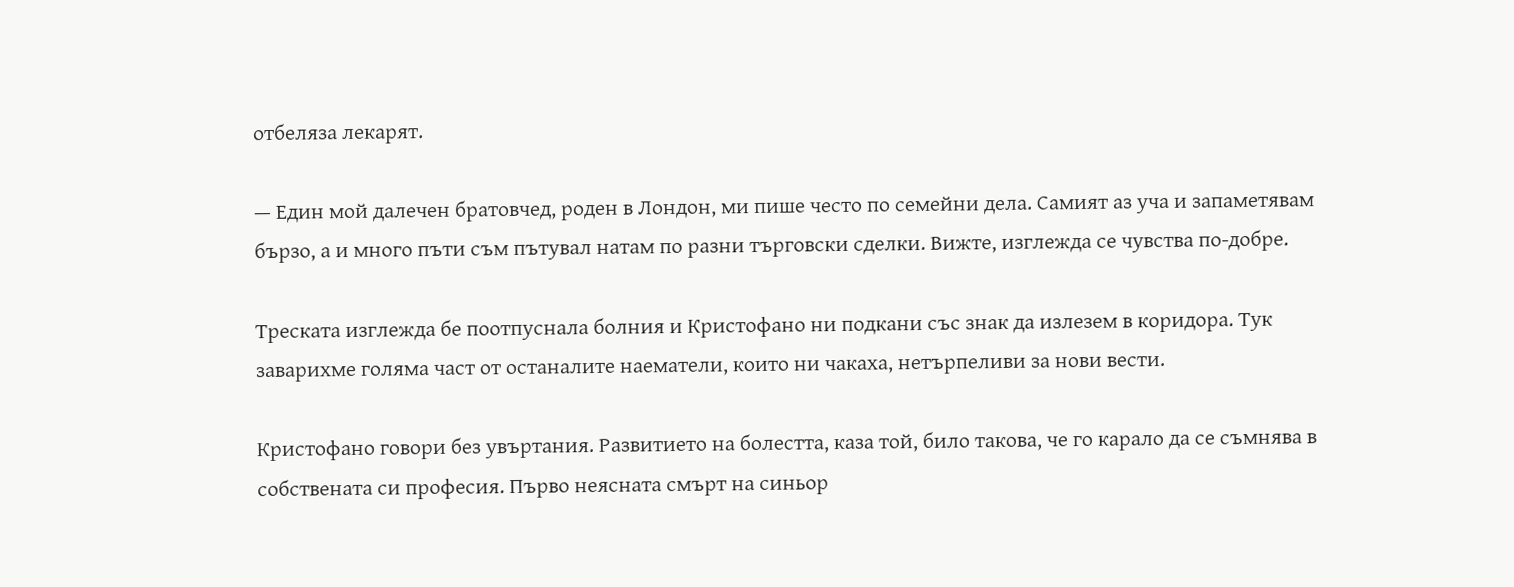отбеляза лекарят.

— Един мой далечен братовчед, роден в Лондон, ми пише често по семейни дела. Самият аз уча и запаметявам бързо, а и много пъти съм пътувал натам по разни търговски сделки. Вижте, изглежда се чувства по-добре.

Треската изглежда бе поотпуснала болния и Кристофано ни подкани със знак да излезем в коридора. Тук заварихме голяма част от останалите наематели, които ни чакаха, нетърпеливи за нови вести.

Кристофано говори без увъртания. Развитието на болестта, каза той, било такова, че го карало да се съмнява в собствената си професия. Първо неясната смърт на синьор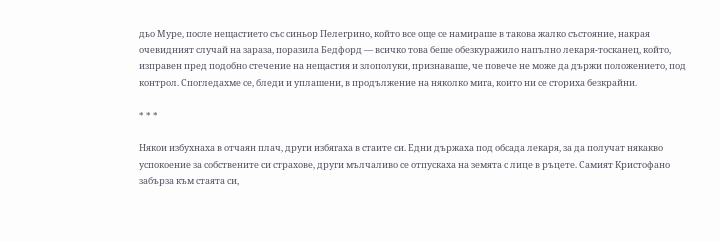дьо Муре, после нещастието със синьор Пелегрино, който все още се намираше в такова жалко състояние, накрая очевидният случай на зараза, поразила Бедфорд — всичко това беше обезкуражило напълно лекаря-тосканец, който, изправен пред подобно стечение на нещастия и злополуки, признаваше, че повече не може да държи положението, под контрол. Спогледахме се, бледи и уплашени, в продължение на няколко мига, които ни се сториха безкрайни.

* * *

Някои избухнаха в отчаян плач, други избягаха в стаите си. Едни държаха под обсада лекаря, за да получат някакво успокоение за собствените си страхове, други мълчаливо се отпускаха на земята с лице в ръцете. Самият Кристофано забърза към стаята си,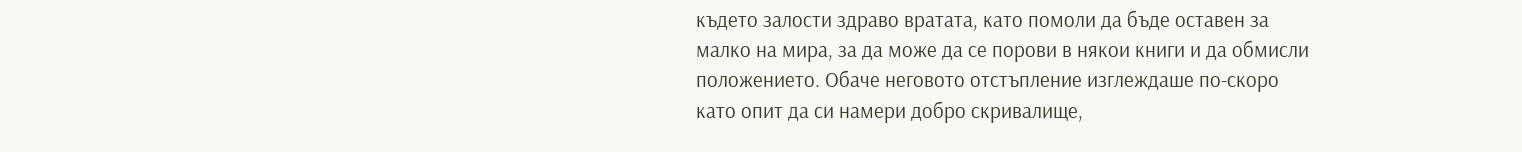където залости здраво вратата, като помоли да бъде оставен за малко на мира, за да може да се порови в някои книги и да обмисли положението. Обаче неговото отстъпление изглеждаше по-скоро като опит да си намери добро скривалище,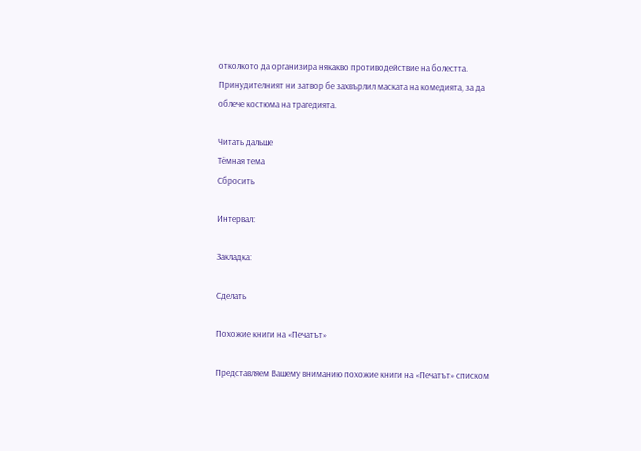отколкото да организира някакво противодействие на болестта. Принудителният ни затвор бе захвърлил маската на комедията, за да облече костюма на трагедията.

Читать дальше
Тёмная тема
Сбросить

Интервал:

Закладка:

Сделать

Похожие книги на «Печатът»

Представляем Вашему вниманию похожие книги на «Печатът» списком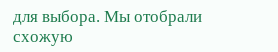для выбора. Мы отобрали схожую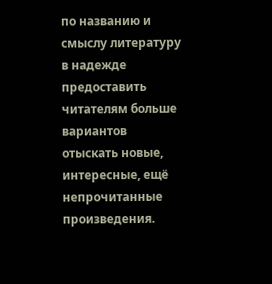по названию и смыслу литературу в надежде предоставить читателям больше вариантов отыскать новые, интересные, ещё непрочитанные произведения.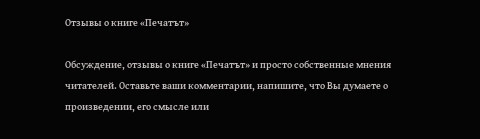Отзывы о книге «Печатът»

Обсуждение, отзывы о книге «Печатът» и просто собственные мнения читателей. Оставьте ваши комментарии, напишите, что Вы думаете о произведении, его смысле или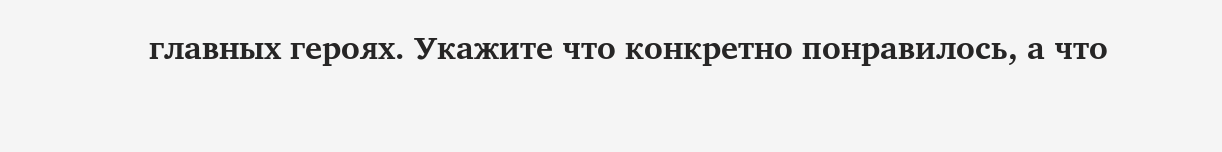главных героях. Укажите что конкретно понравилось, а что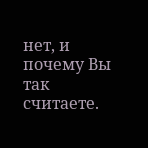нет, и почему Вы так считаете.